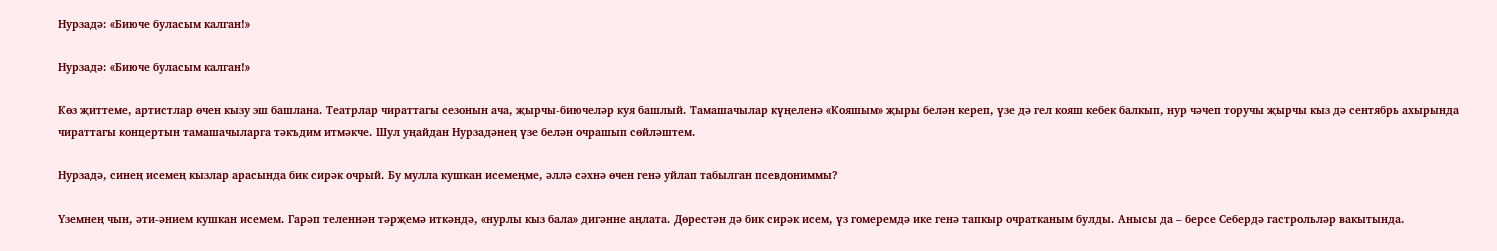Нурзадә: «Биюче буласым калган!»

Нурзадә: «Биюче буласым калган!»

Көз җиттеме, артистлар өчен кызу эш башлана. Театрлар чираттагы сезонын ача, җырчы-биючеләр куя башлый. Тамашачылар күңеленә «Кояшым» җыры белән кереп, үзе дә гел кояш кебек балкып, нур чәчеп торучы җырчы кыз дә сентябрь ахырында чираттагы концертын тамашачыларга тәкъдим итмәкче. Шул уңайдан Нурзадәнең үзе белән очрашып сөйләштем.

Нурзадә, синең исемең кызлар арасында бик сирәк очрый. Бу мулла кушкан исемеңме, әллә сәхнә өчен генә уйлап табылган псевдониммы?

Үземнең чын, әти-әнием кушкан исемем. Гарәп теленнән тәрҗемә иткәндә, «нурлы кыз бала» дигәнне аңлата. Дөрестән дә бик сирәк исем, үз гомеремдә ике генә тапкыр очратканым булды. Анысы да – берсе Себердә гастрольләр вакытында.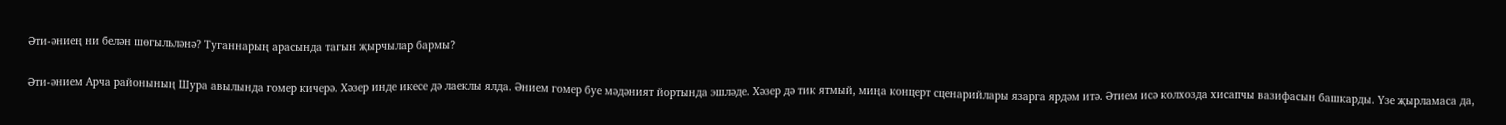Әти-әниең ни белән шөгыльләнә? Туганнарың арасында тагын җырчылар бармы?

Әти-әнием Арча районының Шура авылында гомер кичерә. Хәзер инде икесе дә лаеклы ялда. Әнием гомер буе мәдәният йортында эшләде. Хәзер дә тик ятмый, миңа концерт сценарийлары язарга ярдәм итә. Әтием исә колхозда хисапчы вазифасын башкарды. Үзе җырламаса да,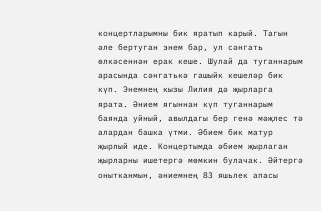концертларымны бик яратып карый. Тагын әле бертуган энем бар, ул сәнгать өлкәсеннән ерак кеше. Шулай да туганнарым арасында сәнгатькә гашыйк кешеләр бик күп. Энемнең кызы Лилия дә җырларга ярата. Әнием ягыннан күп туганнарым баянда уйный, авылдагы бер генә мәҗлес тә алардан башка үтми. Әбием бик матур җырлый иде. Концертымда әбием җырлаган җырларны ишетергә мөмкин булачак. Әйтергә онытканмын, әниемнең 83 яшьлек апасы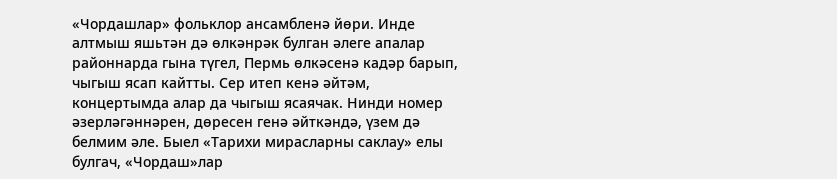«Чордашлар» фольклор ансамбленә йөри. Инде алтмыш яшьтән дә өлкәнрәк булган әлеге апалар районнарда гына түгел, Пермь өлкәсенә кадәр барып, чыгыш ясап кайтты. Сер итеп кенә әйтәм, концертымда алар да чыгыш ясаячак. Нинди номер әзерләгәннәрен, дөресен генә әйткәндә, үзем дә белмим әле. Быел «Тарихи мирасларны саклау» елы булгач, «Чордаш»лар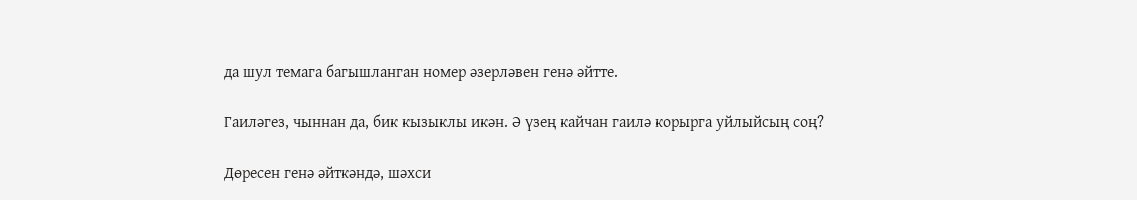да шул темага багышланган номер әзерләвен генә әйтте.

Гаиләгез, чыннан да, бик кызыклы икән. Ә үзең кайчан гаилә корырга уйлыйсың соң?

Дөресен генә әйткәндә, шәхси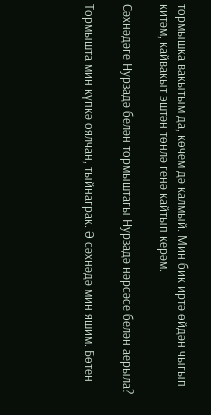тормышка вакытым да, көчем дә калмый. Мин бик иртә өйдән чыгып китәм, кайвакыт эштән төнлә генә кайтып керәм.

Сәхнәдәге Нурзадә белән тормыштагы Нурзадә нәрсәсе белән аерыла?

Тормышта мин күпкә оялчан, тыйнаграк. Ә сәхнәдә мин яшим. Бөтен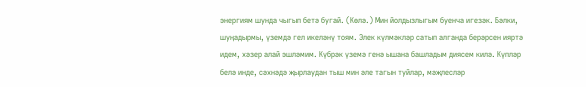энергиям шунда чыгып бетә бугай. (Көлә.) Мин йолдызлыгым буенча игезәк. Бәлки, шуңадырмы, үземдә гел икеләнү тоям. Элек күлмәкләр сатып алганда берәрсен ияртә идем, хәзер алай эшләмим. Күбрәк үземә генә ышана башладым диясем килә. Күпләр белә инде, сәхнәдә җырлаудан тыш мин әле тагын туйлар, мәҗлесләр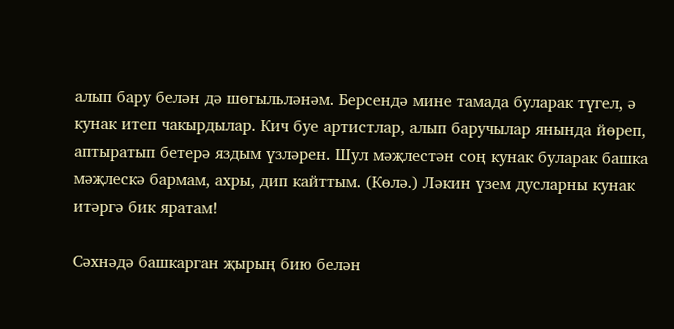алып бару белән дә шөгыльләнәм. Берсендә мине тамада буларак түгел, ә кунак итеп чакырдылар. Кич буе артистлар, алып баручылар янында йөреп, аптыратып бетерә яздым үзләрен. Шул мәҗлестән соң кунак буларак башка мәҗлескә бармам, ахры, дип кайттым. (Көлә.) Ләкин үзем дусларны кунак итәргә бик яратам!

Сәхнәдә башкарган җырың бию белән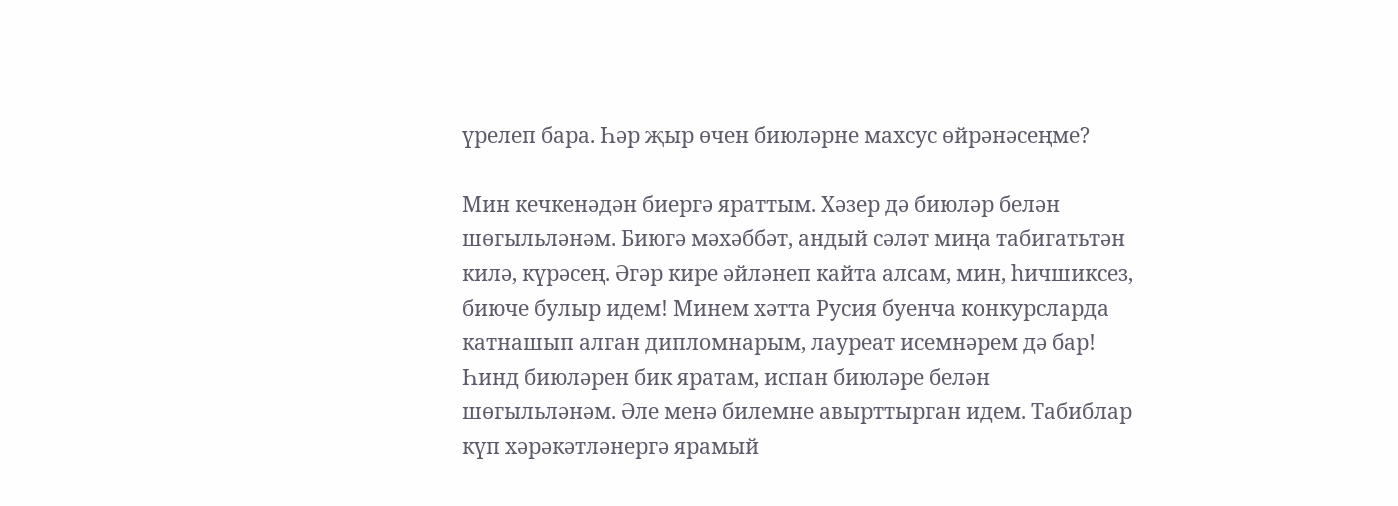үрелеп бара. Һәр җыр өчен биюләрне махсус өйрәнәсеңме?

Мин кечкенәдән биергә яраттым. Хәзер дә биюләр белән шөгыльләнәм. Биюгә мәхәббәт, андый сәләт миңа табигатьтән килә, күрәсең. Әгәр кире әйләнеп кайта алсам, мин, һичшиксез, биюче булыр идем! Минем хәтта Русия буенча конкурсларда катнашып алган дипломнарым, лауреат исемнәрем дә бар! Һинд биюләрен бик яратам, испан биюләре белән шөгыльләнәм. Әле менә билемне авырттырган идем. Табиблар күп хәрәкәтләнергә ярамый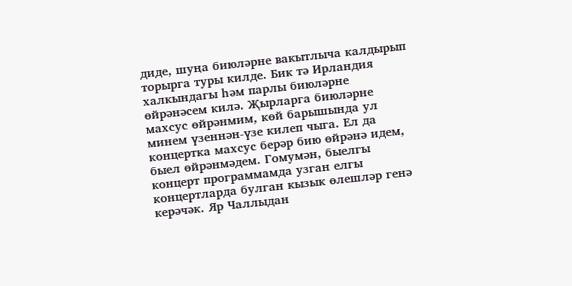диде, шуңа биюләрне вакытлыча калдырып торырга туры килде. Бик тә Ирландия халкындагы һәм парлы биюләрне өйрәнәсем килә. Җырларга биюләрне махсус өйрәнмим, көй барышында ул минем үзеннән-үзе килеп чыга. Ел да концертка махсус берәр бию өйрәнә идем, быел өйрәнмәдем. Гомумән, быелгы концерт программамда узган елгы концертларда булган кызык өлешләр генә керәчәк. Яр Чаллыдан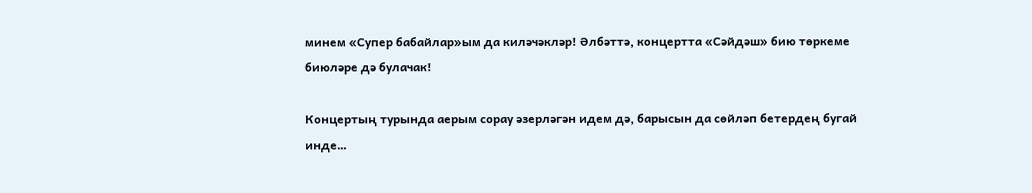минем «Супер бабайлар»ым да киләчәкләр! Әлбәттә, концертта «Сәйдәш» бию төркеме биюләре дә булачак!

Концертың турында аерым сорау әзерләгән идем дә, барысын да сөйләп бетердең бугай инде…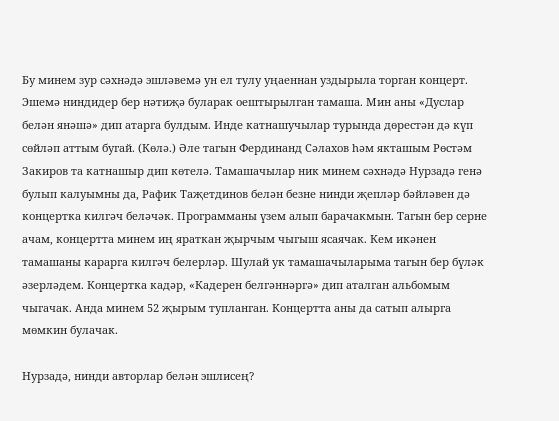Бу минем зур сәхнәдә эшләвемә ун ел тулу уңаеннан уздырыла торган концерт. Эшемә ниндидер бер нәтиҗә буларак оештырылган тамаша. Мин аны «Дуслар белән янәшә» дип атарга булдым. Инде катнашучылар турында дөрестән дә күп сөйләп аттым бугай. (Көлә.) Әле тагын Фердинанд Сәлахов һәм якташым Рөстәм Закиров та катнашыр дип көтелә. Тамашачылар ник минем сәхнәдә Нурзадә генә булып калуымны да, Рафик Таҗетдинов белән безне нинди җепләр бәйләвен дә концертка килгәч беләчәк. Программаны үзем алып барачакмын. Тагын бер серне ачам, концертта минем иң яраткан җырчым чыгыш ясаячак. Кем икәнен тамашаны карарга килгәч белерләр. Шулай ук тамашачыларыма тагын бер бүләк әзерләдем. Концертка кадәр, «Кадерен белгәннәргә» дип аталган альбомым чыгачак. Анда минем 52 җырым тупланган. Концертта аны да сатып алырга мөмкин булачак.

Нурзадә, нинди авторлар белән эшлисең?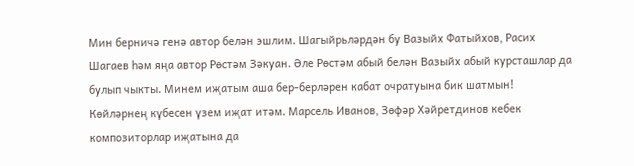Мин берничә генә автор белән эшлим. Шагыйрьләрдән бу Вазыйх Фатыйхов, Расих Шагаев һәм яңа автор Рөстәм Зәкуан. Әле Рөстәм абый белән Вазыйх абый курсташлар да булып чыкты. Минем иҗатым аша бер-берләрен кабат очратуына бик шатмын! Көйләрнең күбесен үзем иҗат итәм. Марсель Иванов, Зөфәр Хәйретдинов кебек композиторлар иҗатына да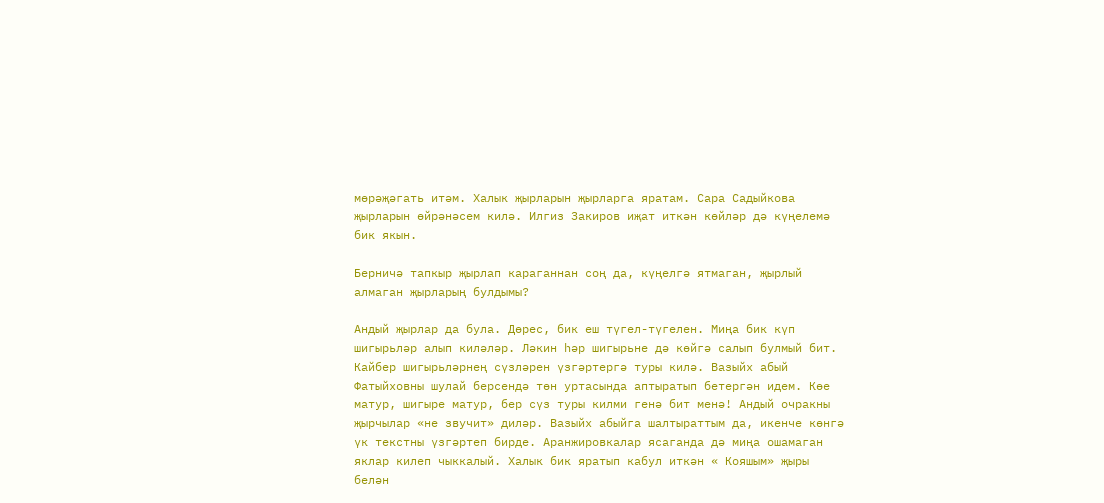мөрәҗәгать итәм. Халык җырларын җырларга яратам. Сара Садыйкова җырларын өйрәнәсем килә. Илгиз Закиров иҗат иткән көйләр дә күңелемә бик якын.

Берничә тапкыр җырлап караганнан соң да, күңелгә ятмаган, җырлый алмаган җырларың булдымы?

Андый җырлар да була. Дөрес, бик еш түгел-түгелен. Миңа бик күп шигырьләр алып киләләр. Ләкин һәр шигырьне дә көйгә салып булмый бит. Кайбер шигырьләрнең сүзләрен үзгәртергә туры килә. Вазыйх абый Фатыйховны шулай берсендә төн уртасында аптыратып бетергән идем. Көе матур, шигыре матур, бер сүз туры килми генә бит менә! Андый очракны җырчылар «не звучит» диләр. Вазыйх абыйга шалтыраттым да, икенче көнгә үк текстны үзгәртеп бирде. Аранжировкалар ясаганда дә миңа ошамаган яклар килеп чыккалый. Халык бик яратып кабул иткән « Кояшым» җыры белән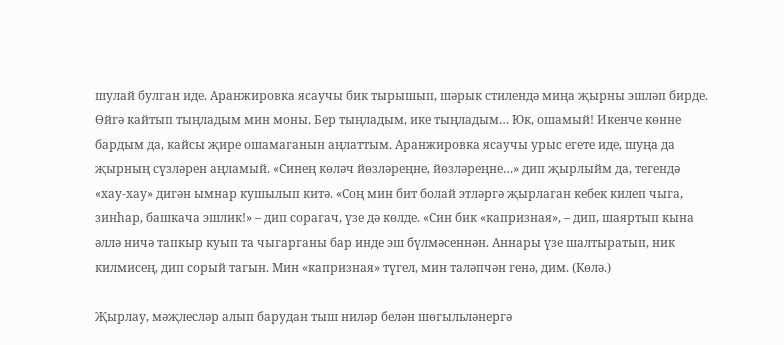шулай булган иде. Аранжировка ясаучы бик тырышып, шәрык стилендә миңа җырны эшләп бирде. Өйгә кайтып тыңладым мин моны. Бер тыңладым, ике тыңладым… Юк, ошамый! Икенче көнне бардым да, кайсы җире ошамаганын аңлаттым. Аранжировка ясаучы урыс егете иде, шуңа да җырның сүзләрен аңламый. «Синең көләч йөзләреңне, йөзләреңне…» дип җырлыйм да, тегендә «хау-хау» дигән ымнар кушылып китә. «Соң мин бит болай этләргә җырлаган кебек килеп чыга, зинһар, башкача эшлик!» – дип сорагач, үзе дә көлде. «Син бик «капризная», – дип, шаяртып кына әллә ничә тапкыр куып та чыгарганы бар инде эш бүлмәсеннән. Аннары үзе шалтыратып, ник килмисең, дип сорый тагын. Мин «капризная» түгел, мин таләпчән генә, дим. (Көлә.)

Җырлау, мәҗлесләр алып барудан тыш ниләр белән шөгыльләнергә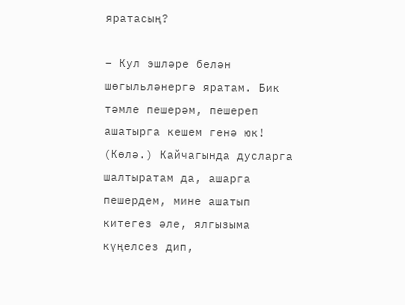яратасың?

– Кул эшләре белән шөгыльләнергә яратам. Бик тәмле пешерәм, пешереп ашатырга кешем генә юк! (Көлә.) Кайчагында дусларга шалтыратам да, ашарга пешердем, мине ашатып китегез әле, ялгызыма күңелсез дип,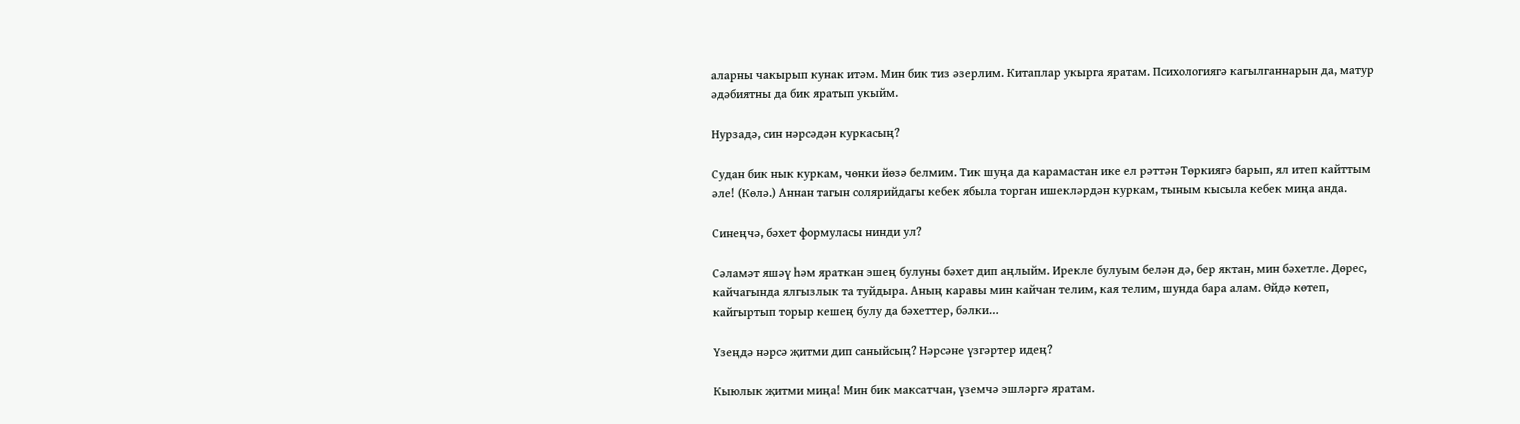аларны чакырып кунак итәм. Мин бик тиз әзерлим. Китаплар укырга яратам. Психологиягә кагылганнарын да, матур әдәбиятны да бик яратып укыйм.

Нурзадә, син нәрсәдән куркасың?

Судан бик нык куркам, чөнки йөзә белмим. Тик шуңа да карамастан ике ел рәттән Төркиягә барып, ял итеп кайттым әле! (Көлә.) Аннан тагын солярийдагы кебек ябыла торган ишекләрдән куркам, тыным кысыла кебек миңа анда.

Синеңчә, бәхет формуласы нинди ул?

Сәламәт яшәү һәм яраткан эшең булуны бәхет дип аңлыйм. Ирекле булуым белән дә, бер яктан, мин бәхетле. Дөрес, кайчагында ялгызлык та туйдыра. Аның каравы мин кайчан телим, кая телим, шунда бара алам. Өйдә көтеп, кайгыртып торыр кешең булу да бәхеттер, бәлки…

Үзеңдә нәрсә җитми дип саныйсың? Нәрсәне үзгәртер идең?

Кыюлык җитми миңа! Мин бик максатчан, үземчә эшләргә яратам.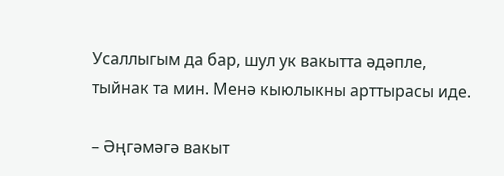Усаллыгым да бар, шул ук вакытта әдәпле, тыйнак та мин. Менә кыюлыкны арттырасы иде.

– Әңгәмәгә вакыт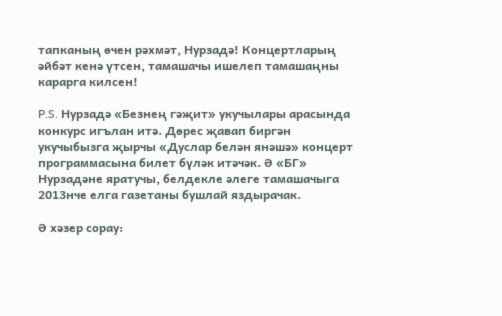тапканың өчен рәхмәт, Нурзадә! Концертларың әйбәт кенә үтсен, тамашачы ишелеп тамашаңны карарга килсен!

P.S. Нурзадә «Безнең гәҗит» укучылары арасында конкурс игълан итә. Дөрес җавап биргән укучыбызга җырчы «Дуслар белән янәшә» концерт программасына билет бүләк итәчәк. Ә «БГ» Нурзадәне яратучы, белдекле әлеге тамашачыга 2013нче елга газетаны бушлай яздырачак.

Ә хәзер сорау: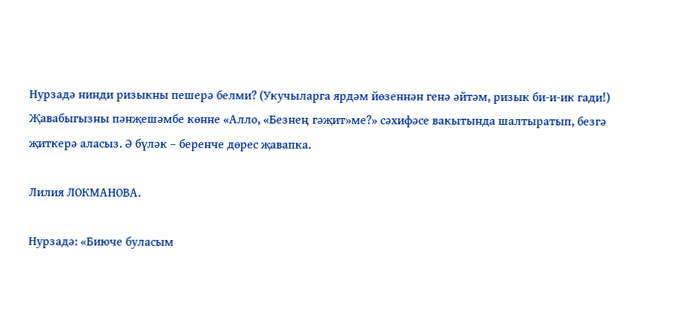Нурзадә нинди ризыкны пешерә белми? (Укучыларга ярдәм йөзеннән генә әйтәм, ризык би-и-ик гади!) Җавабыгызны пәнҗешәмбе көнне «Алло, «Безнең гәҗит»ме?» сәхифәсе вакытында шалтыратып, безгә җиткерә аласыз. Ә бүләк – беренче дөрес җавапка.

Лилия ЛОКМАНОВА.

Нурзадә: «Биюче буласым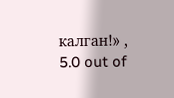калган!» , 5.0 out of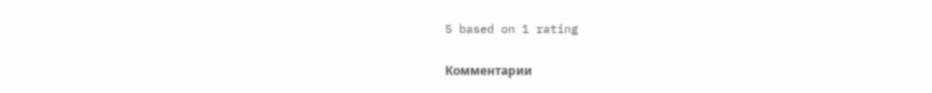5 based on 1 rating

Комментарии